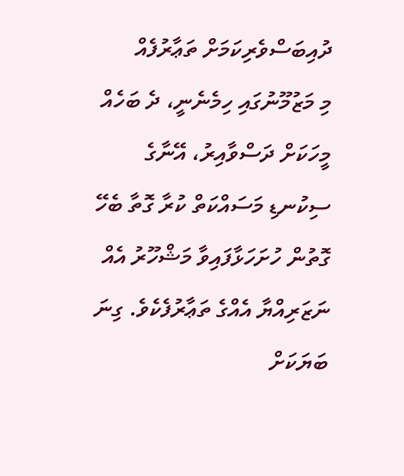ދުއިބަސްވެރިކަމަށް ތަޢާރުފެއް
މި މަޒުމޫނުގައި ހިމެނެނީ، ދެ ބަހެއް މީހަކަށް ދަސްވާއިރު، އޭނާގެ ސިކުނޑި މަސައްކަތް ކުރާ ގޮތާ ބެހޭ ގޮތުން ހުށަހަޅާފައިވާ މަޝްހޫރު އެއް ނަޒަރިއްޔާ އެއްގެ ތަޢާރުފެކެވެ. ގިނަ ބަޔަކަށް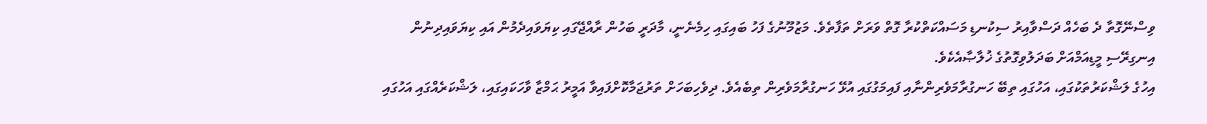ވިސްނޭގޮތާ ދެ ބަހެއް ދަސްވާއިރު ސިކުނޑި މަސައްކަތްކުރާ ގޮތް ވަރަށް ތަފާތެވެ. މަޒުމޫނުގެ ފަހު ބައިގައި ހިމެނެނީ، މާދަރީ ބަހުން ރާއްޖޭގައި ކިޔަވައިދެމުން އައި ކިޔަވައިދިނުން އިނގިރޭސި މީޑިއަމްއަށް ބަދަލުވިގޮތުގެ ޚުލާޞާއެކެވެ.
އިހުގެ ލަޝްކަރުތަކުގައި، އަހުގައި ތިބޭ ހަނގުރާމަވެރިންނާއި ފައިމަގުގައި އުޅޭ ހަނގުރާމަވެރިން ތިބެއެވެ. ދިވެހިބަހަށް ތަރުޖަމާކޮށްފައިވާ އަމީރު ޙަމްޒާ ވާހަކައިގައި، ލަޝްކަރެއްގައި އަހުގައި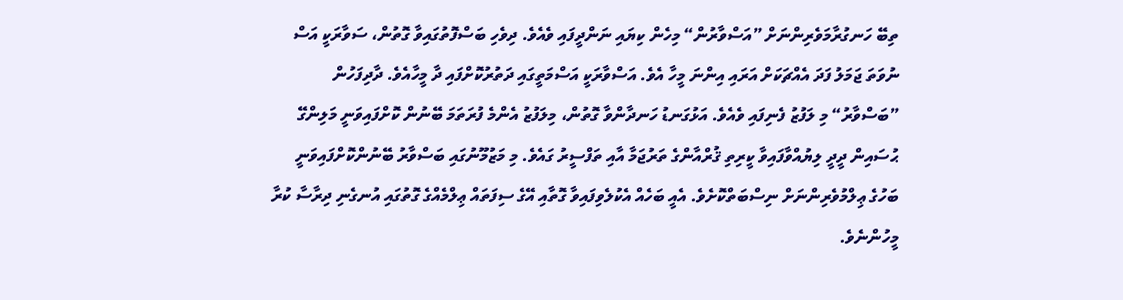ތިބޭ ހަނގުރާމަވެރިންނަށް ”އަސްވާރުން“ މިހެން ކިޔައި ނަންދީފައި ވެއެވެ. ދިވެހި ބަސްފޮތުގައިވާ ގޮތުން، ސަވާރަކީ އަސް ނުވަތަ ޖަމަލު ފަދަ އެއްޗަކަށް އަރައި އިންނަ މީހާ އެވެ. އަސްވާރަކީ އަސްމަތީގައި ދަތުރުކޮށްފައި ދާ މީހާއެވެ. ދާދިފަހުން ”ބަސްވާރު“ މި ލަފުޒު ފެނިފައި ވެއެވެ. އަޅުގަނޑު ހަނދާންވާ ގޮތުން، މިލަފުޒު އެންމެ ފުރަތަމަ ބޭނުން ކޮށްފައިވަނީ މަލިންގޭ ޙުސައިން ދީދީ ލިޔުއްވާފައިވާ ކީރިތި ޤުރްއާންގެ ތަރުޖަމާ އާއި ތަފްސީރު ގައެވެ. މި މަޒުމޫނުގައި ބަސްވާރު ބޭނުންކޮށްފައިވަނީ ބަހުގެ ޢިލްމުވެރިންނަށް ނިސްބަތްކޮށެވެ. އެއީ ބަހެއް އެކުލެވިފައިވާ ގޮތާއި އޭގެ ސިފަތައް ޢިލްމެއްގެ ގޮތުގައި އުނގެނި ދިރާސާ ކުރާ މީހުންނެވެ.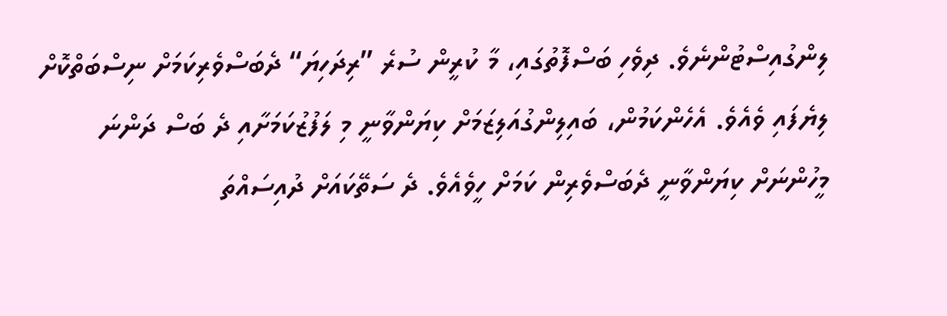ލިންގުއިސްޓުންނެވެ. ދިވެހި ބަސްފޮތުގައި، މާ ކުރީން ސުރެ ”ރިދަހިޔަ“ ދެބަސްވެރިކަމަށް ނިސްބަތްކޮށް ލިޔެފައި ވެއެވެ. އެހެންކަމުން، ބައިލިންގުއަލިޒަމަށް ކިޔަންވާނީ މި ލަފުޒުކަމަށާއި ދެ ބަސް ދަންނަ މީހުންނަށް ކިޔަންވާނީ ދެބަސްވެރިން ކަމަށް ހީވެއެވެ. ދެ ސަތޭކައަށް ދުއިސައްތަ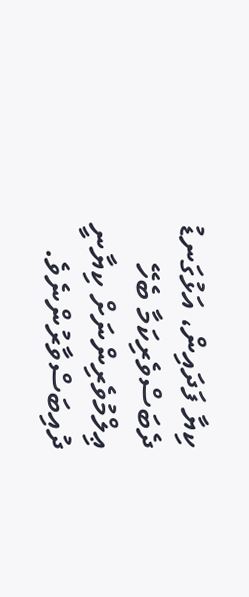ކިޔާ ފަދައިން، އަޅުގަނޑު ދެބަސްވެރިކަމާ ބެހޭ ޢިލްމުވެރިންނަށް ކިޔާނީ ދުއިބަސްވާރުންނެވެ.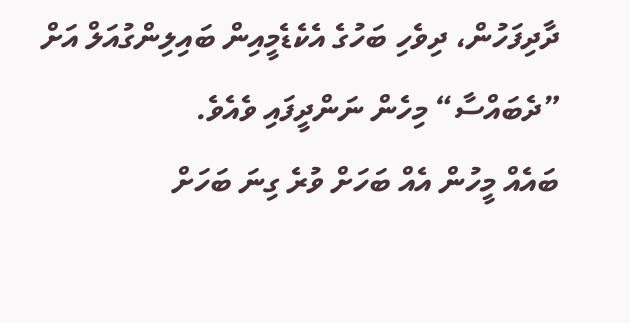ދާދިފަހުން، ދިވެހި ބަހުގެ އެކެޑެމީއިން ބައިލިންގުއަލް އަށް ”ދެބައްސާ“ މިހެން ނަންދީފައި ވެއެވެ.
ބައެއް މީހުން އެއް ބަހަށް ވުރެ ގިނަ ބަހަށް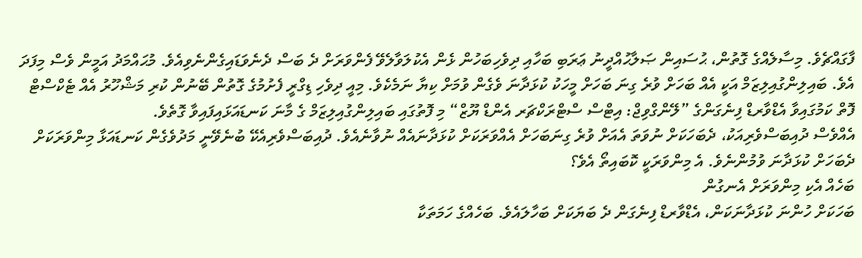ފާގައްޗެވެ. މިސާލެއްގެ ގޮތުން، ޙުސައިން ޞަލާޙުއްދީނު ޢަރަބި ބަހާއި ދިވެހިބަހުން ޅެން އެކުލަވާލެވޭ ފެންވަރަށް ދެ ބަސް ދެނެވަޑައިގެންނެވިއެވެ. މުޙައްމަދު އަމީން ވެސް މިފަދަ އެވެ. ބައިލިންގުއިލިޒަމް އަކީ އެއް ބަހަށް ވުރެ ގިނަ ބަހަށް މީހަކު ކުޅަދާނަ ވެގެން ވުމަށް ކިޔާ ނަމެކެވެ. މިއީ ދިވެހި ޑިގްރީ ފެށުމުގެ ގޮތުން ބޭނުން ކުރި މަޝްހޫރު އެއް ޓެކްސްޓް ފޮތް ކަމުގައިވާ އެޑްވާރޑް ފިނެގަންގެ ”ލޭންގްވިޖް: އިޓްސް ސްޓްރަކްޗަރ އެންޑް ޔޫޒް“ މި ފޮތުގައި ބައިލިންގުއިލިޒަމް ގެ މާނަ ކަނޑައަޅައިފައިވާ ގޮތެވެ.
އެއްވެސް ދުއިބަސްވެރިއަކު، ދެބަހަކަށް ނުވަތަ އެއަށް ވުރެ ގިނަބަހަށް އެއްވަރަކަށް ކުޅަދާނައެއް ނުވާނެއެވެ. ދުއިބަސްވެރިއެކޭ ބުނެވޭނީ މަދުވެގެން ކަނޑައަޅާ މިންވަރަކަށް ދެބަހަށް ކުޅަދާނަ ވުމުންނެވެ. އެ މިންވަރަކީ ކޮބައިތޯ އެވެ؟
ބަހެއް އެކި މިންވަރަށް އެނގުން
ބަހަކަށް ހުންނަ ކުޅަދާނަކަން، އެޑްވާރޑް ފިނެގަން ދެ ބަޔަކަށް ބަހާލައެވެ. ބަހެއްގެ ހަމަތަކާ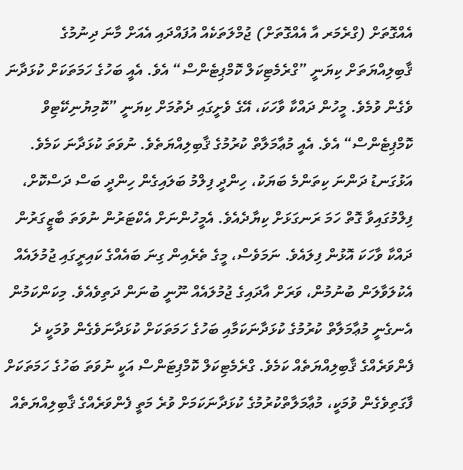އެއްގޮތަށް (ގްރެމަރ އާ އެއްގޮތަށް) ޖުމްލަތަކެއް އުފައްދައި އެއަށް މާނަ ދިނުމުގެ ޤާބިލިއްޔަތަށް ކިޔަނީ ”ގްރެމެޓިކަލް ކޮމްޕިޓެންސް“ އެވެ. އެއީ ބަހުގެ ހަމަތަކަށް ކުޅަދާނަ ވެގެން ވުމެވެ. މީހުން ދައްކާ ވާހަކަ، އޭގެ ވެށީގައި ދެތުމަށް ކިޔަނީ ”ކޮމިޔުނިކޭޓިވް ކޮމްޕިޓެންސް“ އެވެ. އެއީ މުޢާމަލާތް ކުރުމުގެ ޤާބިލިއްޔަތެވެ. ނުވަތަ ކުޅަދާނަ ކަމެވެ. އަޅުގަނޑު ދަންނަ ކިތަންމެ ބަޔަކު، ހިންދީ ފިލްމު ބަލައިގެން ހިންދީ ބަސް ދަސްކޮށް، ފިލްމުގައިވާ ގޮތް ހަމަ ރަނގަޅަށް ކިޔާދެއެވެ. އެމީހުންނަށް އެކްޓަރުން ނުވަތަ ބާޒީގަރުން ދައްކާ ވާހަކަ އޮޅުން ފިލައެވެ. ނަމަވެސް، މީގެ ތެރެއިން ގިނަ ބައެއްގެ ކައިރީގައި ޖުމުލައެއް އެކުލަވާލަން ބުނުމުން، ވަރަށް އާދައިގެ ޖުމުލައެއް ނޫނީ ބުނަން ދަތިވެއެވެ. މިކަންކަމުން އެނގެނީ މުޢާމަލާތް ކުރުމުގެ ކުޅަދާނަކަމާއި ބަހުގެ ހަމަތަކަށް ކުޅަދާނަވެގެން ވުމަކީ ދެ ފެންވަރެއްގެ ޤާބިލިއްޔަތެއް ކަމެވެ. ގްރެމެޓިކަލް ކޮމްޕިޓަންސް އަކީ ނުވަތަ ބަހުގެ ހަމަތަކަށް ފާގަތިވެގެން ވުމަކީ، މުޢާމަލާތްކުރުމުގެ ކުޅަދާނަކަމަށް ވުރެ މަތީ ފެންވަރެއްގެ ޤާބިލިއްޔަތެއް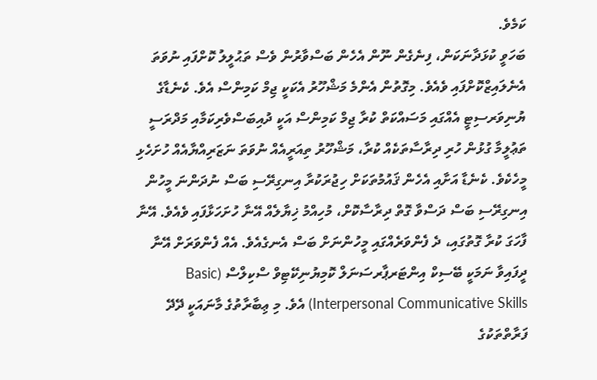ކަމެވެ.
ބަހަވީ ކުޅަދާނަކަން، ފިނެގެން ނޫން އެހެން ބަސްވާރުން ވެސް ތަޙުލީލު ކޮށްފައި ނުވަތަ އެނެލައިޒްކޮށްފައި ވެއެވެ. މިގޮތުން އެންމެ މަޝްހޫރު އެކަކީ ޖިމް ކަމިންސް އެވެ. ކެނެޑާގެ ޔުނިވަރސިޓީ އެއްގައި މަސައްކަތް ކުރާ ޖިމް ކަމިންސް އަކީ ދުއިބަސްވެރިކަމާއި މަދްރަސީ ތަޢުލީމާ ގުޅުން ހުރި ދިރާސާތަކެއް ކުރާ، މަޝްހޫރު ތިއަރީއެއް ނުވަތަ ނަޒަރިއްޔާއެއް ހުށަހެޅި މީހެކެވެ. ކެނެޑާ އަށާއި އެހެން ޤައުމުތަކަށް ހިޖުރަކުރާ އިނގިރޭސި ބަސް ނުދަންނަ މީހުން އިނގިރޭސި ބަސް ދަސްވާ ގޮތް ދިރާސާކޮށް، މުހިއްމު ޚިޔާލެއް އޭނާ ހުށަހަޅާފައި ވެއެވެ. އޭނާ ފާހަގަ ކުރާ ގޮތުގައި، ދެ ފެންވަރެއްގައި މީހުންނަށް ބަސް އެނގެއެވެ. އެއް ފެންވަރަށް އޭނާ ދީފައިވާ ނަމަކީ ބޭސިކް އިންޓަރޕާރސަނަލް ކޮމިޔުނިކޭޓިވް ސްކިލްސް (Basic Interpersonal Communicative Skills) އެވެ. މި ޢިބާރާތުގެ މާނައަކީ ދޭދޭ ފަރާތްތަކުގެ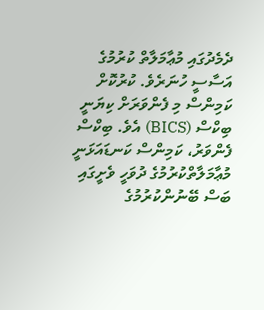ދެމެދުގައި މުޢާމަލާތް ކުރުމުގެ އަސާސީ ހުނަރެވެ. ކުރުކޮށް ކަމިންސް މި ފެންވަރަށް ކިޔަނީ ބިކްސް (BICS) އެވެ. ބިކްސް ފެންވަރު، ކަމިންސް ކަނޑައަޅަނީ މުޢާމަލާތްކުރުމުގެ ދުވަހީ ވެށީގައި ބަސް ބޭނުންކުރުމުގެ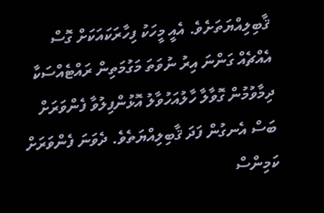ޤާބިލިއްޔަތަށެވެ. އެއީ މީހަކު ފިހާރަކައަކަށް ގޮސް އެއްޗެއް ގަންނަ އިރު ނުވަތަ މަގުމަތިން ރައްޓެއްސަކާ ދިމާވުމުން ގޮވާލާ ހާލުއަހުވާލު އޮޅުންފިލުވާ ފެންވަރަށް ބަސް އެނގުން ފަދަ ޤާބިލިއްޔަތެވެ. ދެވަނަ ފެންވަރަށް ކަމިންސް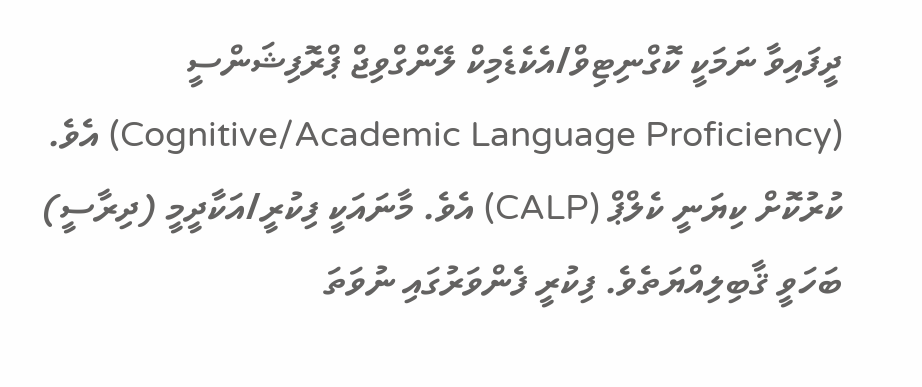ދީފައިވާ ނަމަކީ ކޮގްނިޓިވް/އެކެޑެމިކް ލޭންގްވިޖް ޕްރޮފިޝަންސީ (Cognitive/Academic Language Proficiency) އެވެ. ކުރުކޮށް ކިޔަނީ ކެލްޕް (CALP) އެވެ. މާނައަކީ ފިކުރީ/އަކާދީމީ (ދިރާސީ) ބަހަވީ ޤާބިލިއްޔަތެވެ. ފިކުރީ ފެންވަރުގައި ނުވަތަ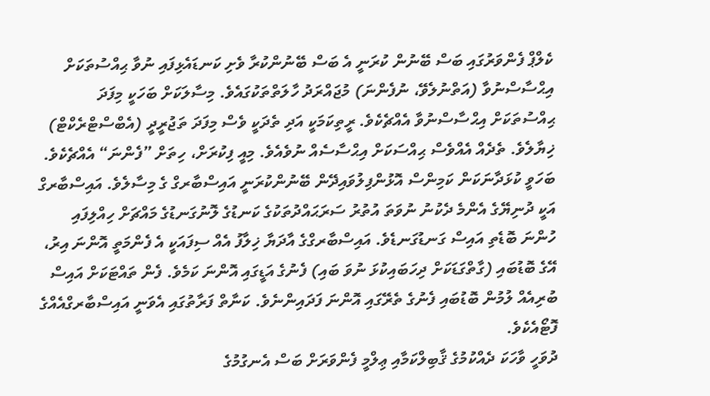ކެލްޕް ފެންވަރުގައި ބަސް ބޭނުން ކުރަނީ އެ ބަސް ބޭނުންކުރާ ވެށި ކަނޑައެޅިފައި ނުވާ ޙިއްސުތަކަށް އިޙްސާސްނުވާ (އަތްނުލެވޭ، ނުފެންނަ) މުޖައްރަދު ހާލަތްތަކުގައެވެ. މިސާލަކަށް ބަހަކީ މިފަދަ ޙިއްސުތަކަށް އިޙްސާސްނުވާ އެއްޗެކެވެ. ރީތިކަމަކީ އަދި ތެދަކީ ވެސް މިފަދަ ތަޖުރީދީ (އެބްސްޓްރެކްޓް) ޚިޔާލެވެ. ތެދެއް އެއްވެސް ޙިއްސަކަށް އިޙްސާސެއް ނުވެއެވެ. މިއީ ފިކުރަށް، ހިތަށް ”ފެންނަ“ އެއްޗެކެވެ.
ބަހަވީ ކުޅަދާނަކަން ކަމިންސް އޮޅުންފިލުވައިދޭން ބޭނުންކުރަނީ އައިސްބާރގް ގެ މިސާލެވެ. އައިސްބާރގް އަކީ ދުނިޔޭގެ އެންމެ ދެކުނު ނުވަތަ އުތުރު ސަރަޙައްދުތަކުގެ ކަނޑުގެ ލޮނުގަނޑުގެ މައްޗަށް ހިއްލިފައި ހުންނަ ބޮޑެތި އައިސް ގަނޑުގަނޑެވެ. އައިސްބާރގްގެ އާދަޔާ ޚިލާފު އެއް ސިފައަކީ އެ ފެންމަތީ އޮންނަ އިރު، އޭގެ ބޮޑުބައި (ގާތްގަޑަކަށް ދިހަބައިކުޅަ ނުވަ ބައި) ފެނުގެ އަޑީގައި އޮންނަ ކަމެވެ. ފެން ތައްޓަކަށް އައިސް ބުރިއެއް ލުމުން ބޮޑުބައި ފެނުގެ ތެރޭގައި އޮންނަ ފަދައިންނެވެ. ކަނާތް ފަރާތުގައި އެވަނީ އައިސްބާރގްއެއްގެ ފޮޓޯއެކެވެ.
ދުވަހީ ވާހަކަ ދެއްކުމުގެ ޤާބިލްކަމާއި ޢިލްމީ ފެންވަރަށް ބަސް އެނގުމުގެ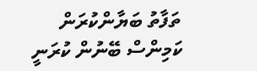ތަފާތު ބަޔާންކުރަން ކަމިންސް ބޭނުން ކުރަނީ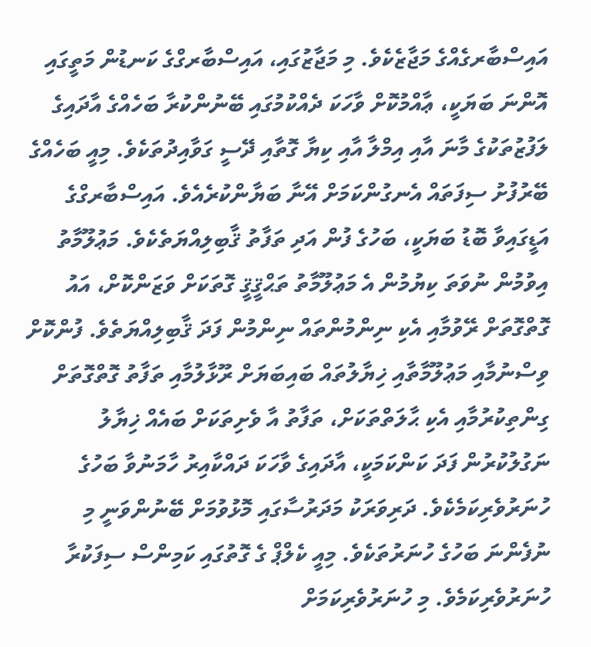އައިސްބާރގެއްގެ މަޖާޒެކެވެ. މި މަޖާޒުގައި، އައިސްބާރގްގެ ކަނޑުން މަތީގައި އޮންނަ ބަޔަކީ، ޢާއްމުކޮށް ވާހަކަ ދެއްކުމުގައި ބޭނުންކުރާ ބަހެއްގެ އާދައިގެ ލަފުޒުތަކުގެ މާނަ އާއި އިމްލާ އާއި ކިޔާ ގޮތާއި ދޭސީ ގަވާއިދުތަކެވެ. މިއީ ބަހެއްގެ ބޭރުފުށު ސިފަތައް އެނގުންކަމަށް އޭނާ ބަޔާންކުރެއެވެ. އައިސްބާރގްގެ އަޑީގައިވާ ބޮޑު ބަޔަކީ، ބަހުގެ ފުން އަދި ތަފާތު ޤާބިލިއްޔަތެކެވެ. މަޢުލޫމާތު އިވުމުން ނުވަތަ ކިޔުމުން އެ މަޢުލޫމާތު ތަޙްޤީޤީ ގޮތަކަށް ވަޒަންކޮށް، އައު ގޮތްގޮތަށް ރޭވުމާއި އެކި ނިންމުންތައް ނިންމުން ފަދަ ޤާބިލިއްޔަތެވެ. ފުންކޮށް ވިސްނުމާއި މަޢުލޫމާތާއި ޚިޔާލުތައް ބައިބަޔަށް ރޫޅާލުމާއި ތަފާތު ގޮތްގޮތަށް ގިންތިކުރުމާއި އެކި ޙާލަތްތަކަށް، ތަފާތު އާ ވެށިތަކަށް ބައެއް ޚިޔާލު ނަގުލުކުރުން ފަދަ ކަންކަމަކީ، އާދައިގެ ވާހަކަ ދައްކާއިރު ހާމަނުވާ ބަހުގެ ހުނަރުވެރިކަމެކެވެ. ދަރިވަރަކު މަދަރުސާގައި މޮޅުވުމަށް ބޭނުންވަނީ މި ނުފެންނަ ބަހުގެ ހުނަރުތަކެވެ. މިއީ ކެލްޕް ގެ ގޮތުގައި ކަމިންސް ސިފަކުރާ ހުނަރުވެރިކަމެވެ. މި ހުނަރުވެރިކަމަށް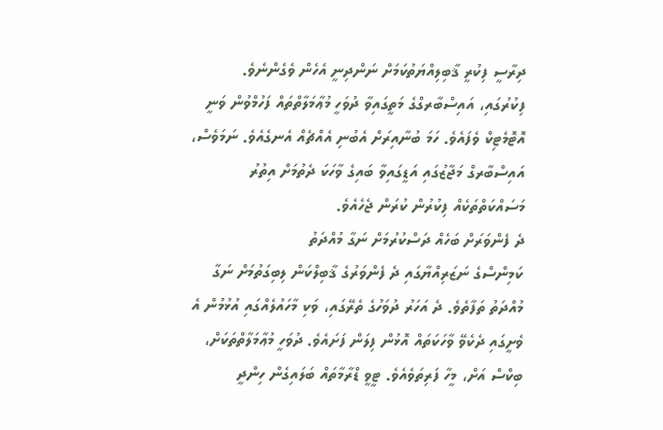ދިރާސީ ފިކުރީ ޤާބިލިއްޔަތުކަމަށް ނަންދިނީ އެހެން ވެގެންނެވެ.
ފިކުރުގައި، އައިސްބާރގްގެ މަތީގައިވާ ދުވަހީ މުޢާމަލާތްތައް ފަހުމްވުން ވަނީ އޮޓޮމެޓިކް ވެފައެވެ. ހަމަ ބުނާއިރަށް އެބުނި އެއްޗެއް އެނގެއެވެ. ނަމަވެސް، އައިސްބާރގް މަޖާޒުގައި އަޑީގައިވާ ބައިގެ ވާހަކަ ދެތުމަށް އިތުރު މަސައްކަތްތަކެއް ފިކުރުން ކުރަން ޖެހެއެވެ.
ދެ ފެންވަރަށް ބަހެއް ދަސްކުރުމަށް ނަގާ މުއްދަތު
ކަމިންސްގެ ނަޒަރިއްޔާގައި ދެ ފެންވަރުގެ ޤާބިލްކަން ލިބިގަތުމަށް ނަގާ މުއްދަތު ތަފާތެވެ. ދެ އަހަރު ދުވަހުގެ ތެރޭގައި، ވަކި މާހައުލެއްގައި އުޅުމުން އެ ވެށީގައި ދެކެވޭ ވާހަކަތައް އޮޅުން ފިލަން ފަށައެވެ. ދުވަހީ މުޢާމަލާތްތަކަށް، ބިކްސް އަށް، މީހާ ފަރިތަވެއެވެ. ޓީވީ ޑްރާމާތައް ބަލައިގެން ހިންދީ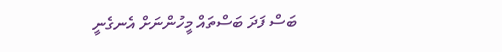ބަސް ފަދަ ބަސްތައް މީހުންނަށް އެނގެނީ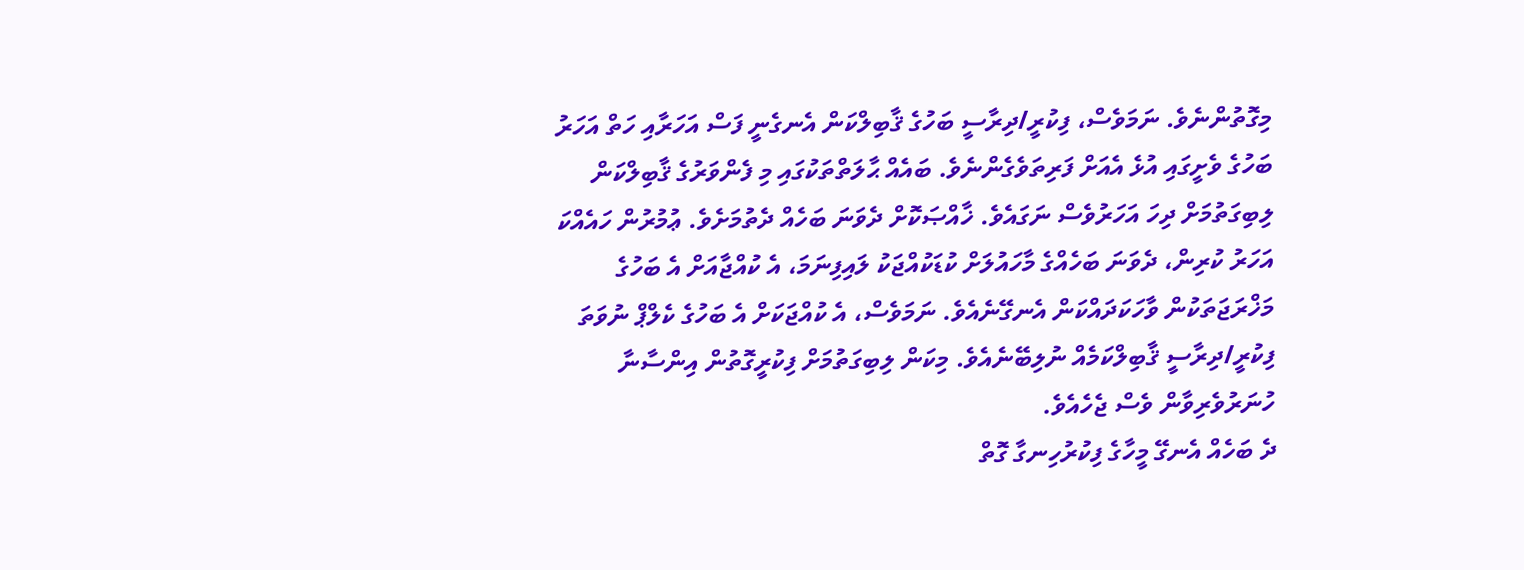މިގޮތުންނެވެ. ނަމަވެސް، ފިކުރީ/ދިރާސީ ބަހުގެ ޤާބިލްކަން އެނގެނީ ފަސް އަހަރާއި ހަތް އަހަރު ބަހުގެ ވެށީގައި އުޅެ އެއަށް ފަރިތަވެގެންނެވެ. ބައެއް ޙާލަތްތަކުގައި މި ފެންވަރުގެ ޤާބިލްކަން ލިބިގަތުމަށް ދިހަ އަހަރުވެސް ނަގައެވެ. ޚާއްޞަކޮށް ދެވަނަ ބަހެއް ދެތުމަށެވެ. ޢުމުރުން ހައެއްކަ އަހަރު ކުރިން، ދެވަނަ ބަހެއްގެ މާހައުލަށް ކުޑަކުއްޖަކު ލައިފިނަމަ، އެ ކުއްޖާއަށް އެ ބަހުގެ މަޚްރަޖަތަކުން ވާހަކަދައްކަން އެނގޭނެއެވެ. ނަމަވެސް، އެ ކުއްޖަކަށް އެ ބަހުގެ ކެލްޕް ނުވަތަ ފިކުރީ/ދިރާސީ ޤާބިލްކަމެއް ނުލިބޭނެއެވެ. މިކަން ލިބިގަތުމަށް ފިކުރީގޮތުން އިންސާނާ ހުނަރުވެރިވާން ވެސް ޖެހެއެވެ.
ދެ ބަހެއް އެނގޭ މީހާގެ ފިކުރުހިނގާ ގޮތް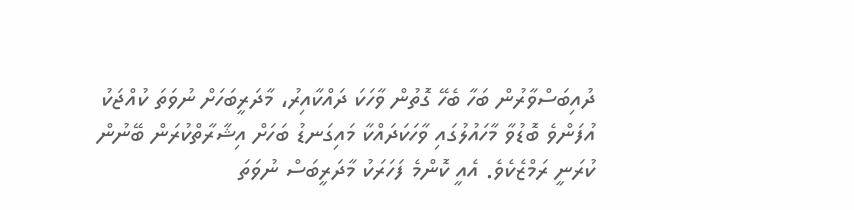ދުއިބަސްވާރުން ބަހާ ބެހޭ ގޮތުން ވާހަކަ ދައްކާއިރު، މާދަރީބަހަށް ނުވަތަ ކުއްޖަކު އުފަންވެ ބޮޑުވާ މާހައުލުގައި ވާހަކަދައްކާ މައިގަނޑު ބަހަށް އިޝާރާތްކުރަން ބޭނުން ކުރަނީ ރަމްޒެކެވެ. އެއީ ކޮންމެ ފަހަރަކު މާދަރީބަސް ނުވަތަ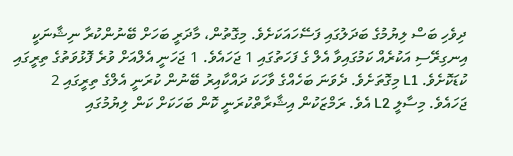ދިވެހި ބަސް ލިޔުމުގެ ބަދަލުގައި ފަސޭހައަކަށެވެ. މިގޮތުން، މާދަރީ ބަހަށް ބޭނުންކުރާ ނިޝާނަކީ އިނގިރޭސި އަކުރެއް ކަމުގައިވާ އެލް ގެ ފަހަތުގައި 1 ޖަހައެވެ. 1 ޖަހަނީ އެލްއަށް ވުރެ ފޮޅުވަތުގެ ތިރީގައި ކުޑަކޮށެވެ. L1 މިގޮތަށެވެ. ދެވަނަ ބަހެއްގެ ވާހަކަ ދައްކާއިރު ބޭނުން ކުރަނީ އެލްގެ ތިރީގައި 2 ޖަހައެވެ. މިސާލީ L2 އެވެ. ރަމްޒަކުން އިޝާރާތްކުރަނީ ކޮން ބަހަކަށް ކަން ލިޔުމުގައި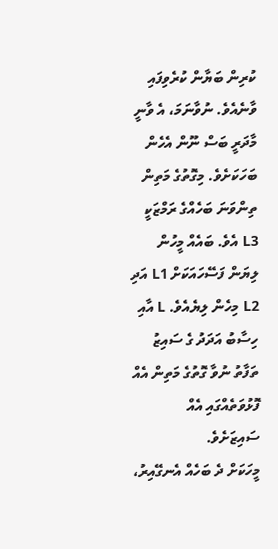ކުރިން ބަޔާން ކުރެވިފައި ވާނެއެވެ. ނުވާނަމަ، އެ ވާނީ މާދަރީ ބަސް ނޫން އެހެން ބަހަކަށެވެ. މިގޮތުގެ މަތިން ތިންވަނަ ބަހެއްގެ ރަމްޒަކީ L3 އެވެ. ބައެއް މީހުން ލިޔަން ފަސޭހައަކަށް L1 އަދި L2 މިހެން ލިޔެއެވެ. L އާއި ހިސާބު އަދަދު ގެ ސައިޒު ތަފާތު ނުވާ ގޮތުގެ މަތިން އެއް ފޮޅުވަތެއްގައި އެއް ސައިޒަށެވެ.
މީހަކަށް ދެ ބަހެއް އެނގޭއިރު،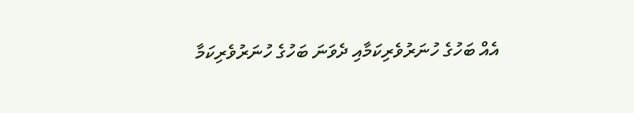އެއް ބަހުގެ ހުނަރުވެރިކަމާއި ދެވަނަ ބަހުގެ ހުނަރުވެރިކަމާ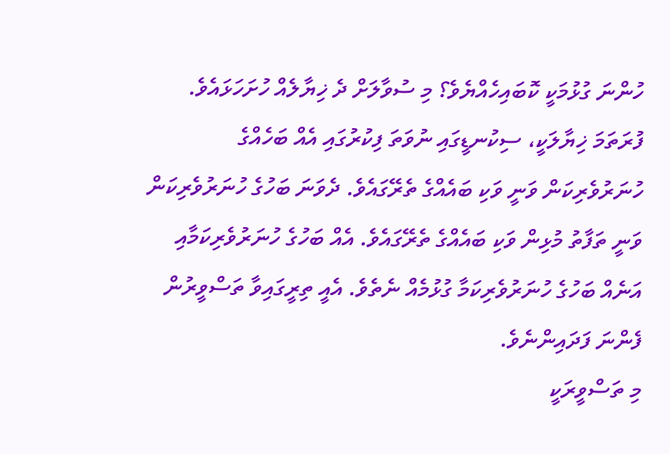ހުންނަ ގުޅުމަކީ ކޮބައިހެއްޔެވެ؟ މި ސުވާލަށް ދެ ޚިޔާލެއް ހުށަހަޅައެވެ. ފުރަތަމަ ޚިޔާލަކީ، ސިކުނޑީގައި ނުވަތަ ފިކުރުގައި އެއް ބަހެއްގެ ހުނަރުވެރިކަން ވަނީ ވަކި ބައެއްގެ ތެރޭގައެވެ. ދެވަނަ ބަހުގެ ހުނަރުވެރިކަން ވަނީ ތަފާތު މުޅިން ވަކި ބައެއްގެ ތެރޭގައެވެ. އެއް ބަހުގެ ހުނަރުވެރިކަމާއި އަނެއް ބަހުގެ ހުނަރުވެރިކަމާ ގުޅުމެއް ނެތެވެ. އެއީ ތިރީގައިވާ ތަސްވީރުން ފެންނަ ފަދައިންނެވެ.
މި ތަސްވީރަކީ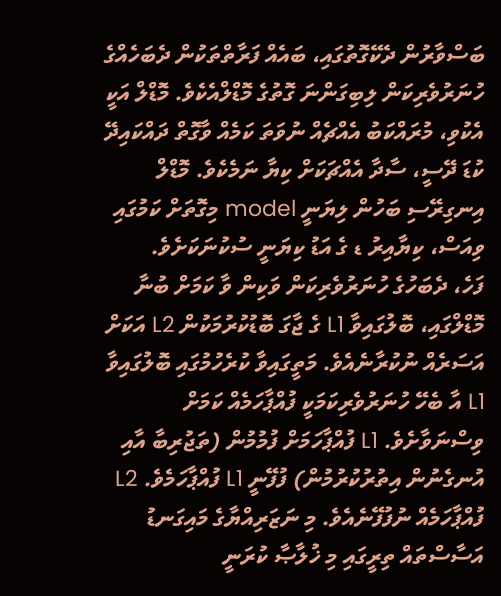ބަސްވާރުން ދެކޭގޮތުގައި، ބައެއް ފަރާތްތަކުން ދެބަހެއްގެ ހުނަރުވެރިކަން ލިބިގަންނަ ގޮތުގެ މޮޑްލްއެކެވެ. މޮޑްލް އަކީ އެކުވި، މުރައްކަބު އެއްޗެއް ނުވަތަ ކަމެއް ވާގޮތް ދައްކައިދޭ ކުޑަ ދޭސީ، ސާދާ އެއްޗަކަށް ކިޔާ ނަމެކެވެ. މޮޑްލް އިނގިރޭސި ބަހުން ލިޔަނީ model މިގޮތަށް ކަމުގައި ވިއަސް، ކިޔާއިރު ޑ ގެ އަޑު ކިޔަނީ ސުކުނަކަށެވެ.
ފަހެ، ދެބަހުގެ ހުނަރުވެރިކަން ވަކިން ވާ ކަމަށް ބުނާ މޮޑްލްގައި، ބޮލުގައިވާ L1 ގެ ޖާގަ ބޮޑުކުރުމަކުން L2 އަކަށް އަސަރެއް ނުކުރާނެއެވެ. މަތީގައިވާ ކުރެހުމުގައި ބޮލުގައިވާ L1 އާ ބެހޭ ހުނަރުވެރިކަމަކީ ފުއްޕާހަމެއް ކަމަށް ވިސްނަވާށެވެ. L1 ފުއްޕާހަމަށް ފުމުމުން (ތަޖުރިބާ އާއި އުނގެނުން އިތުރުކުރުމުން) ފުފޭނީ L1 ފުއްޕާހަމެވެ. L2 ފުއްޕާހަމެއް ނުފުފޭނެއެވެ. މި ނަޒަރިއްޔާގެ މައިގަނޑު އަސާސްތައް ތިރީގައި މި ޚުލާޞާ ކުރަނީ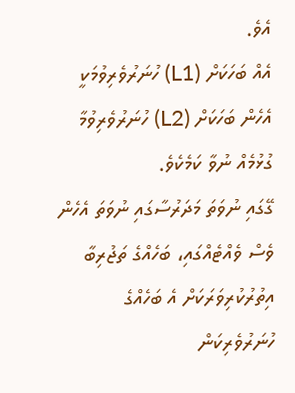އެވެ.
އެއް ބަހަކަށް (L1) ހުނަރުވެރިވުމަކީ އެހެން ބަހަކަށް (L2) ހުނަރުވެރިވުމާ ގުޅުމެއް ނުވާ ކަމެކެވެ.
ގޭގައި ނުވަތަ މަދަރުސާގައި ނުވަތަ އެހެން ވެސް ވެއްޓެއްގައި، ބަހެއްގެ ތަޖުރިބާ އިތުރުކުރިވަރަކަށް އެ ބަހެއްގެ ހުނަރުވެރިކަން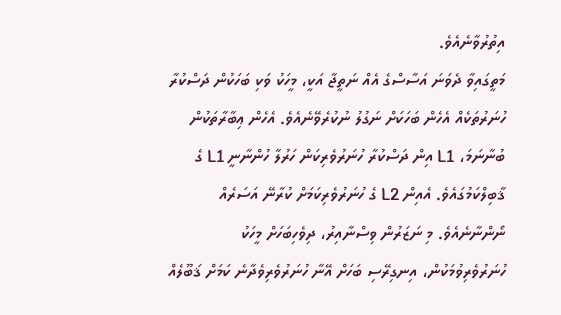އިތުރުވާނެއެވެ.
މަތީގައިވާ ދެވަނަ އަސާސްގެ އެއް ނަތީޖާ އަކީ، މީހަކު ވަކި ބަހަކުން ދަސްކުރާ ހުނަރުތަކެއް އެހެން ބަހަކަށް ނަގުލު ނުކުރެވޭނެއެވެ. އެހެން ޢިބާރާތަކުން ބުނާނަމަ، L1 އިން ދަސްކުރާ ހުނަރުވެރިކަން ހަރުލާ ހުންނާނީ L1 ގެ ޤާބިލްކަމުގައެވެ. އެއިން L2 ގެ ހުނަރުވެރިކަމަށް ކުރާނޭ އަސަރެއް ނޯންނާނެއެވެ. މި ނަޒަރުން ވިސްނާއިރު، ދިވެހިބަހަށް މީހަކު ހުނަރުވެރިވުމަކުން، އިނގިރޭސި ބަހަށް އޭނާ ހުނަރުވެރިވެދާނެ ކަމަށް ޤަބޫލެއް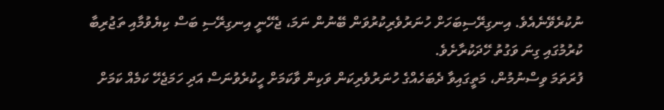ނުކުރެވޭނެއެވެ. އިނގިރޭސިބަހަށް ހުނަރުވެރިކުރުވަން ބޭނުން ނަމަ، ޖެހޭނީ އިނގިރޭސި ބަސް ކިޔެވުމާއި ތަޖުރިބާ ކުރުމުގައި ގިނަ ވަގުތު ހޭދަކުރާށެވެ.
ފުރަތަމަ ވިސްނުމުން، މަތީގައިވާ ދެބަހެއްގެ ހުނަރުވެރިކަން ވަކިން ވާކަމަށް ހީކުރެވުނަސް އަދި ހަމަޖެހޭ ކަމެއް ކަމަށް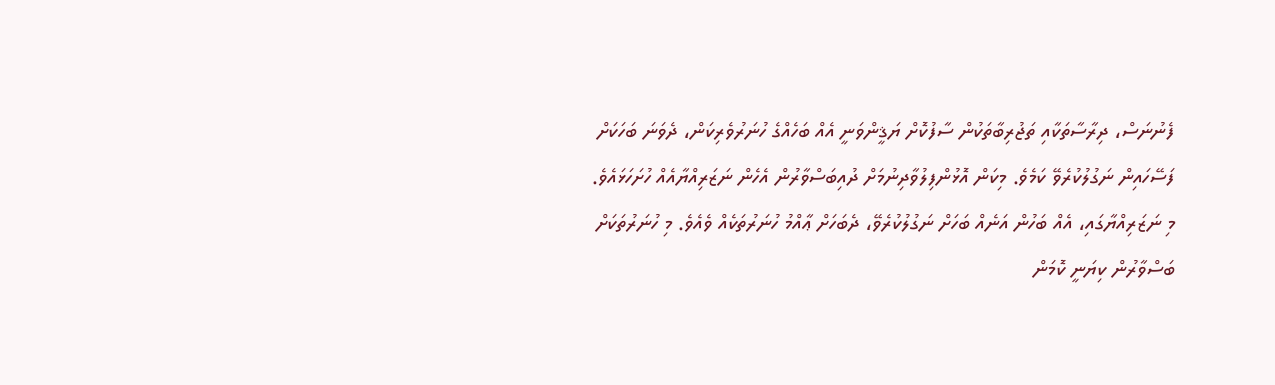ފެނުނަސް، ދިރާސާތަކާއި ތަޖުރިބާތަކުން ސާފުކޮށް ޔަޤީންވަނީ އެއް ބަހެއްގެ ހުނަރުވެރިކަން، ދެވަނަ ބަހަކަށް ފަސޭހައިން ނަގުލުކުރެވޭ ކަމެވެ. މިކަން އޮޅުންފިލުވާދިނުމަށް ދުއިބަސްވާރުން އެހެން ނަޒަރިއްޔާއެއް ހުށަހަޅައެވެ. މި ނަޒަރިއްޔާގައި، އެއް ބަހުން އަނެއް ބަހަށް ނަގުލުކުރެވޭ، ދެބަހަށް ޢާއްމު ހުނަރުތަކެއް ވެއެވެ. މި ހުނަރުތަކަށް ބަސްވާރުން ކިޔަނީ ކޮމަން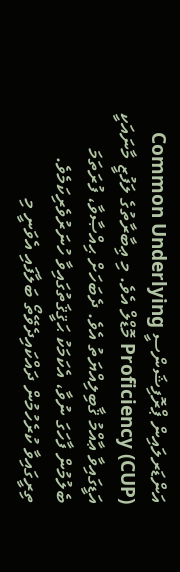އަންޑަރލައިން ޕްރޮފިޝަންސީ Common Underlying Proficiency (CUP) މޮޑްލް އެވެ. މި ޢިބާރާތުގެ ލަފުޒީ މާނައަކީ އަޑީގައިވާ ޢާއްމު ޤާބިލިއްޔަތު އެވެ. ދެބަހަށް ޙިއްޞާވާ، ފުރަތަމަ ބެލުމުން ފާހަގަ ނުވާ، އެކަމަކު ޙަޤީޤަތުގައިވާ ހުނަރުވެރިކަމެވެ. ތިރީގައިވާ ކުރެހުމުން ދައްކައިދެވޭތޯ ބަލާފައި އެވަނީ މި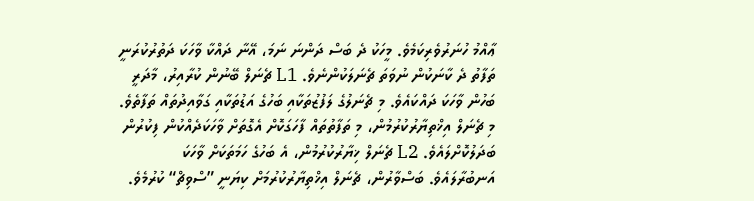ޢާއްމު ހުނަރުވެރިކަމެވެ. މީހަކު ދެ ބަސް ދަންނަ ނަމަ، އޭނާ ދައްކާ ވާހަކަ ދަތުރުކުރަނީ ތަފާތު ދެ ކާނަކުން ނުވަތަ ޗެނަލަކުންނެވެ. L1 ޗެނަލް ބޭނުން ކުރާއިރު، މާދަރީ ބަހުން ވާހަކަ ދައްކައެވެ. މި ޗެނަލުގެ ލަފުޒުތަކާއި ބަހުގެ އަޑުތަކާއި ގަވާއިދުތައް ތަފާތެވެ. މި ޗެނަލް އިޚްތިޔާރުކުރުމުން، މި ތަފާތުތައް ފާހަގަކޮށް އެގޮތަށް ވާހަކަދެއްކުން ފިކުރުން ބަދަލުކޮށްލައެވެ. L2 ޗެނަލް ޚިޔާރުކުރުމުން، އެ ބަހުގެ ހަމަތަކަށް ވާހަކަ އަނބުރާލައެވެ. ބަސްވާރުން، ޗެނަލް އިޚްތިޔާރުކުރުމަށް ކިޔަނީ ”ސްވިޗް“ ކުރުމެވެ.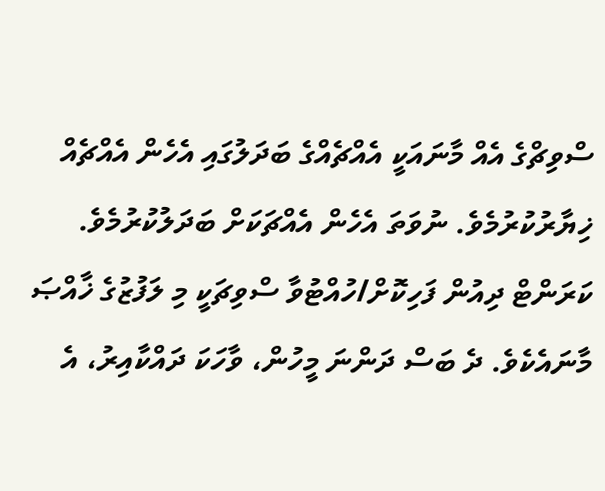ސްވިޗްގެ އެއް މާނައަކީ އެއްޗެއްގެ ބަދަލުގައި އެހެން އެއްޗެއް ޚިޔާރުކުރުމެވެ. ނުވަތަ އެހެން އެއްޗަކަށް ބަދަލުކުރުމެވެ. ކަރަންޓް ދިއުން ފަހިކޮށް/ހުއްޓުވާ ސްވިޗަކީ މި ލަފުޒުގެ ޚާއްޞަ މާނައެކެވެ. ދެ ބަސް ދަންނަ މީހުން، ވާހަކަ ދައްކާއިރު، އެ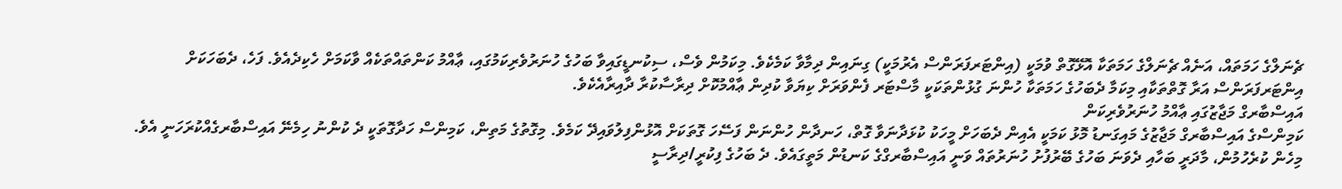ޗެނަލްގެ ހަމަތައް، އަނެއް ޗެނަލްގެ ހަމަތަކާ އޮޅޭގޮތް ވުމަކީ (އިންޓަރފަރަންސް އެރުމަކީ) ގިނައިން ދިމާވާ ކަމެކެވެ. މިކަމުން ވެސް، ސިކުނޑީގައިވާ ބަހުގެ ހުނަރުވެރިކަމުގައި، ޢާއްމު ކަންތައްތަކެއް ވާކަމަށް ހެކިދެއެވެ. ފަހެ، ދެބަހަކަށް އިންޓަރފަރަންސް އަރާ ގޮތްތަކާއި މިކަމާ ދެބަހުގެ ހަމަތަކާ ހުންނަ ގުޅުންތަކަކީ މާސްޓަރ ފެންވަރަށް ކިޔަވާ ކުދިން ޢާއްމުކޮށް ދިރާސާކުރާ ދާއިރާއެކެވެ.
އައިސްބާރގް މަޖާޒުގައި ޢާއްމު ހުނަރުވެރިކަން
ކަމިންސްގެ އައިސްބާރގް މަޖާޒުގެ މައިގަނޑު މޮޅު ކަމަކީ އެއިން ދެބަހަށް މީހަކު ކުޅަދާނަވާ ގޮތް، ހަނދާން ހުންނަން ފަސޭހަ ގޮތަކަށް އޮޅުންފިލުވައިދޭ ކަމެވެ. މިގޮތުގެ މަތިން، ކަމިންސް ހަދާގޮތަކީ ދެ ކުންނު ހިމެނޭ އައިސްބާރގެއްކުރަހަނީ އެވެ. މިހެން ކުރެހުމުން، މާދަރީ ބަހާއި ދެވަނަ ބަހުގެ ބޭރުފުށު ހުނަރުތައް ވަނީ އައިސްބާރގްގެ ކަނޑުން މަތީގައެވެ. ދެ ބަހުގެ ފިކުރީ/ދިރާސީ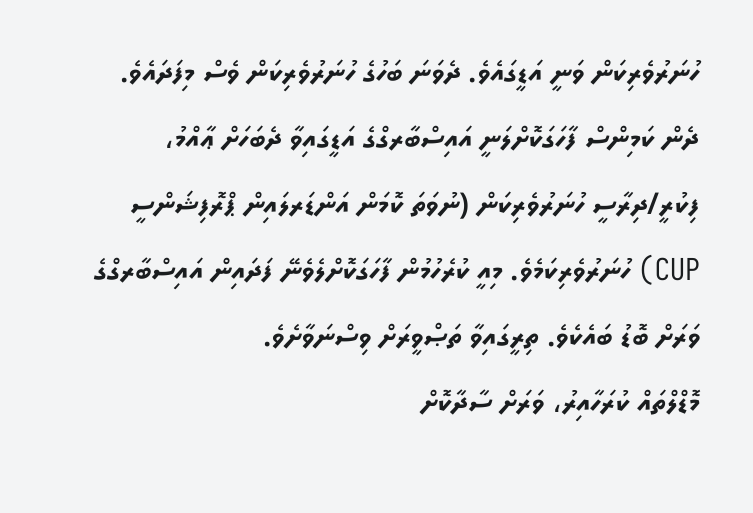ހުނަރުވެރިކަން ވަނީ އަޑީގައެވެ. ދެވަނަ ބަހުގެ ހުނަރުވެރިކަން ވެސް މިފަދައެވެ. ދެން ކަމިންސް ފާހަގަކޮށްލަނީ އައިސްބާރގްގެ އަޑީގައިވާ ދެބަހަށް ޢާއްމު، ފިކުރީ/ދިރާސީ ހުނަރުވެރިކަން (ނުވަތަ ކޮމަން އަންޑަރލައިން ޕްރޮފިޝަންސީ CUP) ހުނަރުވެރިކަމެވެ. މިއީ ކުރެހުމުން ފާހަގަކޮށްލެވެނޭ ފަދައިން އައިސްބާރގްގެ ވަރަށް ބޮޑު ބައެކެވެ. ތިރީގައިވާ ތަޞްވީރަށް ވިސްނަވާށެވެ.
މޮޑްލްތައް ކުރަހާއިރު، ވަރަށް ސާދާކޮށް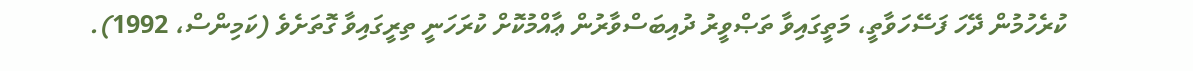ކުރެހުމުން ދޭހަ ފަސޭހަވާތީ، މަތީގައިވާ ތަޞްވީރު ދުއިބަސްވާރުން ޢާއްމުކޮށް ކުރަހަނީ ތިރީގައިވާ ގޮތަށެވެ (ކަމިންސް، 1992).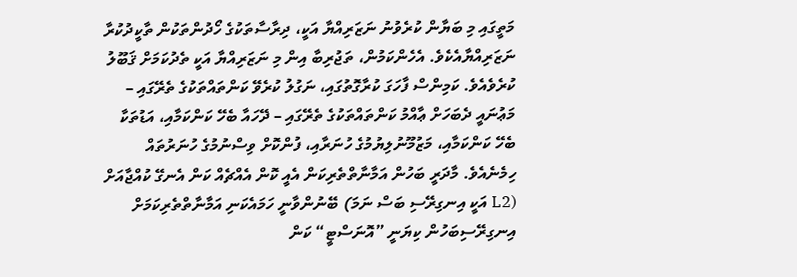މަތީގައި މި ބަޔާން ކުރެވުނު ނަޒަރިއްޔާ އަކީ، ދިރާސާތަކުގެ ހޯދުންތަކުން ތާކީދުކުރާ ނަޒަރިއްޔާއެކެވެ. އެހެންކަމުން، ތަޖުރިބާ އިން މި ނަޒަރިއްޔާ އަކީ ތެދުކަމަށް ޤަބޫލު ކުރެވެއެވެ. ކަމިންސް ފާހަގަ ކުރާގޮތުގައި، ނަގުލު ކުރެވޭ ކަންތައްތަކުގެ ތެރޭގައި – މަޢުނައީ ދެބަހަށް ޢާއްމު ކަންތައްތަކުގެ ތެރޭގައި – ދޭހައާ ބެހޭ ކަންކަމާއި، އަޑުތަކާ ބެހޭ ކަންކަމާއި، މަޒުމޫނުލިޔުމުގެ ހުނަރާއި، ފުންކޮށް ވިސްނުމުގެ ހުނަރުތައް ހިމެނެއެވެ. މާދަރީ ބަހުން އަމާނާތްތެރިކަން އެއީ ކޮން އެއްޗެއް ކަން އެނގޭ ކުއްޖާއަށް (L2 އަކީ އިނގިރޭސި ބަސް ނަމަ) ބޭނުންވާނީ ހަމައެކަނި އަމާނާތްތެރިކަމަށް އިނގިރޭސިބަހުން ކިޔަނީ ”އޮނަސްޓީ“ ކަން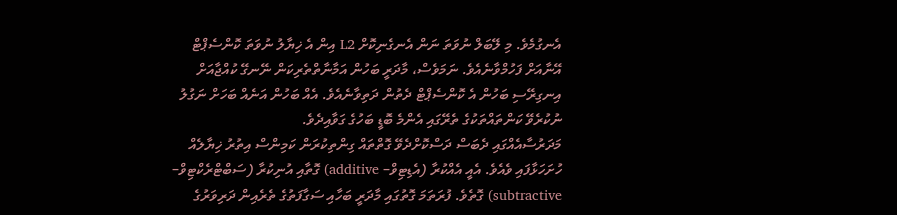އެނގުމެވެ. މި ލޭބަލް ނުވަތަ ނަން އެނގެނިކޮށް L2 އިން އެ ޚިޔާލު ނުވަތަ ކޮންސެޕްޓް އޭނާއަށް ފަހުމްވާނެއެވެ. ނަމަވެސް، މާދަރީ ބަހުން އަމާނާތްތެރިކަން ނޭނގޭ ކުއްޖާއަށް އިނގިރޭސި ބަހުން އެ ކޮންސެޕްޓް ދެތުން ދަތިވާނެއެވެ. އެއް ބަހުން އަނެއް ބަހަށް ނަގުލު ނުކުރެވޭ ކަންތައްތަކުގެ ތެރޭގައި އެންމެ ބޮޑީ ބަހުގެ ގަވާއިދެވެ.
މަދަރުސާއެއްގައި ދެބަސް ދަސްކޮށްދެވޭ ގޮތްތައް ގިންތިކުރަން ކަމިންސް އިތުރު ޚިޔާލެއް ހުށަހަޅާފައި ވެއެވެ. އެއީ އެއްކުރާ (އެޑިޓިވް– additive) ގޮތާއި އުނިކުރާ (ސަބްޓްރެކްޓިވް– subtractive) ގޮތެވެ. ފުރަތަމަ ގޮތުގައި މާދަރީ ބަހާއި ސަގާފަތުގެ ތެރެއިން ދަރިވަރުގެ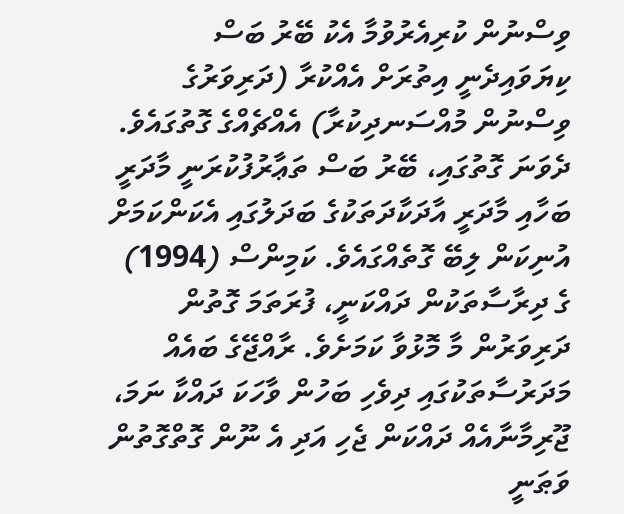ވިސްނުން ކުރިއެރުވުމާ އެކު ބޭރު ބަސް ކިޔަވައިދެނީ އިތުރަށް އެއްކުރާ (ދަރިވަރުގެ ވިސްނުން މުއްސަނދިކުރާ) އެއްޗެއްގެ ގޮތުގައެވެ. ދެވަނަ ގޮތުގައި، ބޭރު ބަސް ތަޢާރުފުކުރަނީ މާދަރީ ބަހާއި މާދަރީ އާދަކާދަތަކުގެ ބަދަލުގައި އެކަންކަމަށް އުނިކަން ލިބޭ ގޮތެއްގައެވެ. ކަމިންސް (1994) ގެ ދިރާސާތަކުން ދައްކަނީ، ފުރަތަމަ ގޮތުން ދަރިވަރުން މާ މޮޅުވާ ކަމަށެވެ. ރާއްޖޭގެ ބައެއް މަދަރުސާތަކުގައި ދިވެހި ބަހުން ވާހަކަ ދައްކާ ނަމަ، ޖޫރިމާނާއެއް ދައްކަން ޖެހި އަދި އެ ނޫން ގޮތްގޮތުން ވަޠަނީ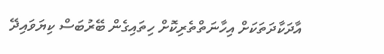އާދަކާދަތަކަށް އިހާނަތްތެރިކޮށް ހިތައިގެން ބޭރުބަސް ކިޔަވައިދޭ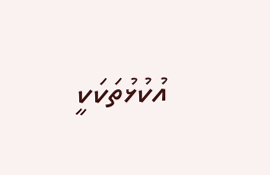އުކުޅުތަކަކީ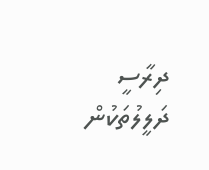ދިރާސީ ދަލީލުތަކުން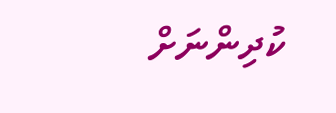ކުދިންނަށް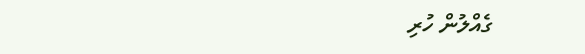ގެއްލުން ހުރި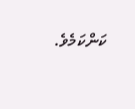ކަންކަމެވެ.